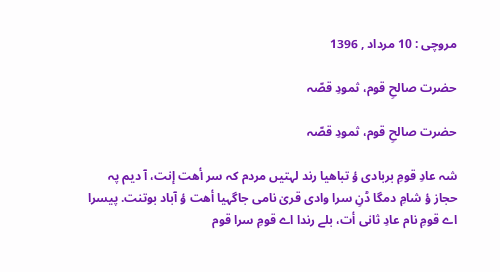مروچی : 10 مرداد , 1396

حضرت صالحِ قوم، ثمودِ قصّہ

حضرت صالحِ قوم، ثمودِ قصّہ

شہ عادِ قومِ بربادی ؤ تباهیا رند لہتیں مردم کہ سر أهت إنت، آ دیم پہ حجاز ؤ شامِ دمگا ڈنِ سرا وادی قرىٰ نامی جاگہیا أهت ؤ آباد بوتنت. پیسرا اے قومِ نام عادِ ثانی أت، بلے رندا اے قومِ سرا قوم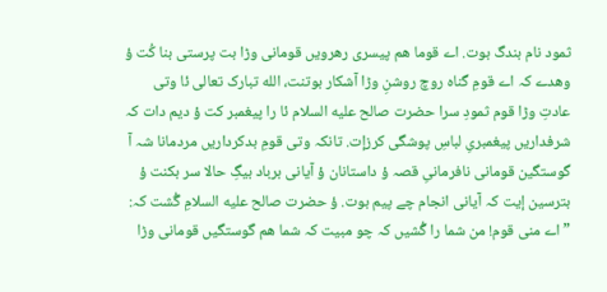ثمود نام بندگ بوت. اے قوما هم پیسری رهرویں قومانی وڑا بت پرستی بنا کُت ؤ وهدے کہ اے قومِ گناه روچ روشنِ وڑا آشکار بوتنت، الله تبارک تعالى ئا وتی عادتِ وڑا قوم ثمودِ سرا حضرت صالح علیه السلام ئا را پیغمبر کت ؤ دیم دات کہ شرفداریں پیغمبریِ لباسِ پوشگی کرزإت. تانکہ وتی قومِ بدکرداریں مردمانا شہ آ گوستگین قومانی نافرمانیِ قصہ ؤ داستانان ؤ آیانی برباد بیگِ حالا سر بکنت ؤ بترسین إیت کہ آیانی انجام چے پیم بوت. ؤ حضرت صالح علیه السلامِ گُشت کہ: ”اے منی قوم! من شما را گُشیں کہ چو مبیت کہ شما هم گوستگیں قومانی وڑا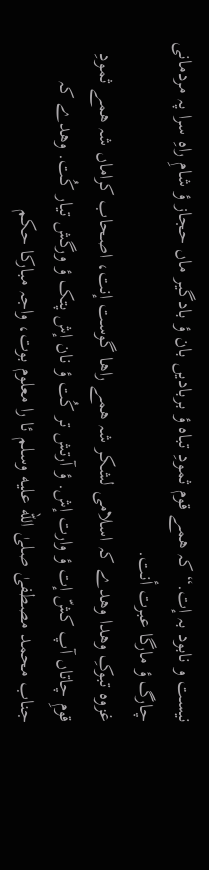نیست و نابود بہ إت.“ کہ همے قوم ثمودِ تباه ؤ بربادیں بان ؤ بادگیر ماں حجاز ؤ شامِ راهِ سرا پہ مردمانی چارگ ؤ مارگا عبرت أنت.
غزوه تبوکِ وهدا وهدے کہ اسلامی لشکر شہ همے راها گوست إنت، اصحاب کراماں شہ همے ثمودِ قومِ چاتاں آپ کشّ إت ؤ وارت إش. ؤ آرتش تر کُت ؤ نان إش پتک ؤ ورگش تیار کُت. وهدے کہ جناب محمد مصطفىٰ صلىٰ الله علیه وسلم ئا را معلوم بوت، واجہ مبارکا حکم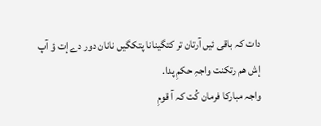دات کہ باقی ئیں آرتان تر کتگینانا پتکگیں نانان دور دے إت ؤ آپ إش هم رتکنت واجہِ حکمِ پدا.
واجہ مبارکا فرمان کُت کہ آ قومِ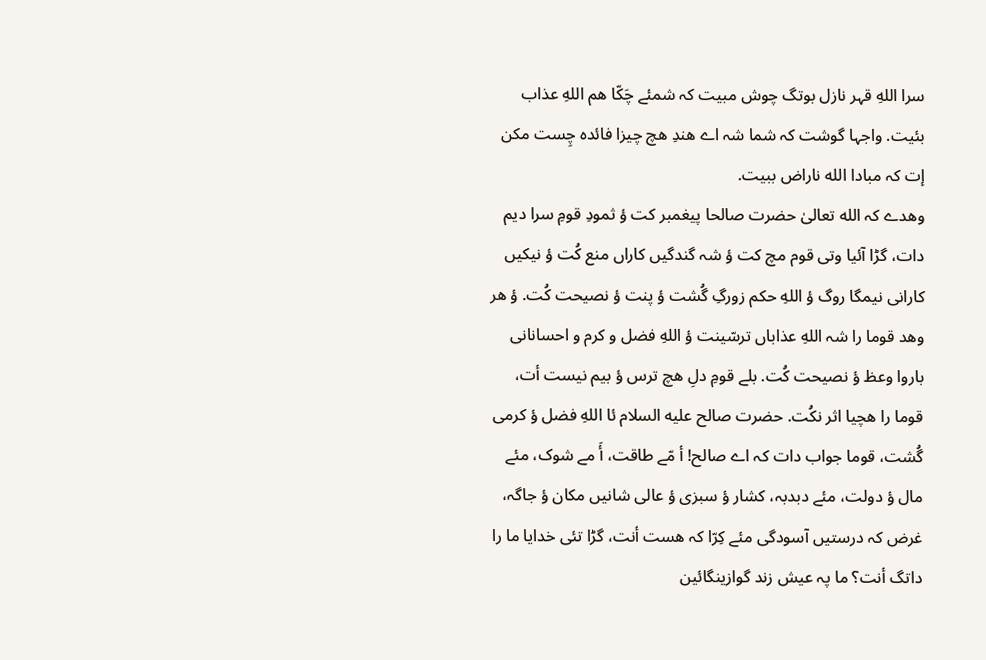سرا اللهِ قہر نازل بوتگ چوش مبیت کہ شمئے چَکّا هم اللهِ عذاب بئیت. واجہا گوشت کہ شما شہ اے هندِ هچ چیزا فائده چِست مکن إت کہ مبادا الله ناراض ببیت.
وهدے کہ الله تعالىٰ حضرت صالحا پیغمبر کت ؤ ثمودِ قومِ سرا دیم دات، گڑا آئیا وتی قوم مچ کت ؤ شہ گندگیں کاراں منع کُت ؤ نیکیں کارانی نیمگا روگ ؤ اللهِ حکم زورگِ گُشت ؤ پنت ؤ نصیحت کُت. ؤ هر وهد قوما را شہ اللهِ عذاباں ترسّینت ؤ اللهِ فضل و کرم و احسانانی باروا وعظ ؤ نصیحت کُت. بلے قومِ دلِ هچ ترس ؤ بیم نیست أت، قوما را هچیا اثر نکُت. حضرت صالح علیه السلام ئا اللهِ فضل ؤ کرمی گُشت، قوما جواب دات کہ اے صالح! أ مّے طاقت، أَ مے شوک، مئے مال ؤ دولت، مئے دبدبہ، کشار ؤ سبزی ؤ عالی شانیں مکان ؤ جاگہ، غرض کہ درستیں آسودگی مئے کِرّا کہ هست أنت، گڑا تئی خدایا ما را داتگ أنت؟ ما پہ عیش زند گوازینگائین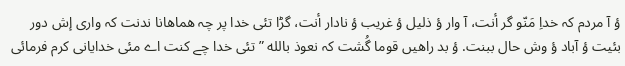ؤ آ مردم کہ خداِ مَنّو گر أنت، آ وار ؤ ذلیل ؤ غریب ؤ نادار أنت، گڑا تئی خدا پر چہ هماهانا ندنت کہ واری إش دور بئیت ؤ آباد ؤ وش حال ببنت. ؤ بد راهیں قوما گُشت کہ نعوذ بالله ”تئی خدا چے کنت اے مئی خدایانی کرم فرمائی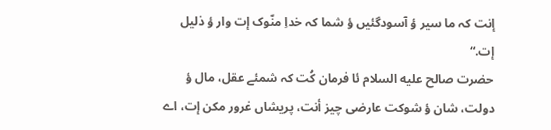إنت کہ ما سیر ؤ آسودگئیں ؤ شما کہ خداِ منّوک إت وار ؤ ذلیل إت.“
حضرت صالح علیه السلام ئا فرمان کُت کہ شمئے عقل، مال ؤ دولت، شان ؤ شوکت عارضی چیز أنت، پریشاں غرور مکن إت، اے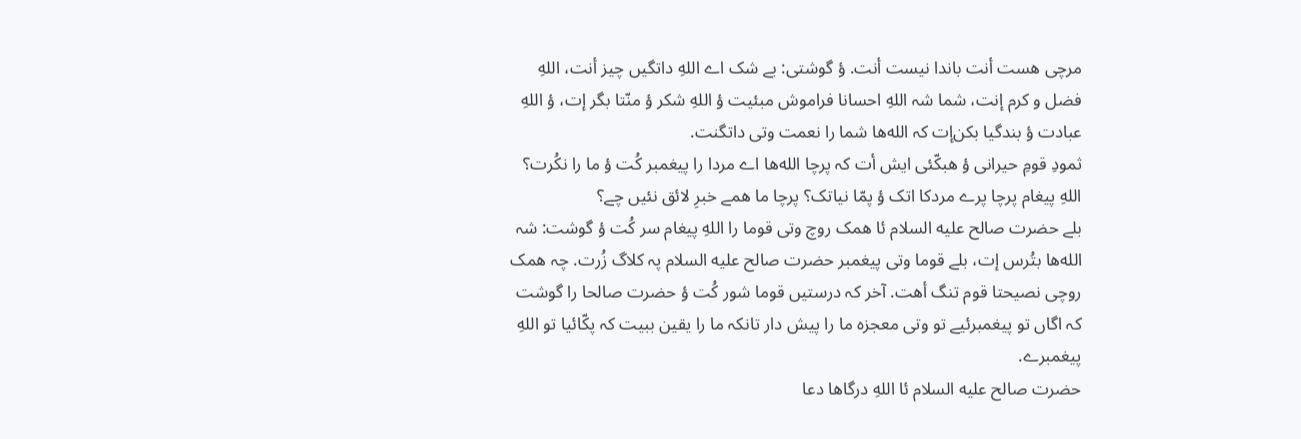مرچی هست أنت باندا نیست أنت. ؤ گوشتی: بے شک اے اللهِ داتگیں چیز أنت، اللهِ فضل و کرم إنت، شما شہ اللهِ احسانا فراموش مبئیت ؤ اللهِ شکر ؤ منّتا بگر إت، ؤ اللهِ عبادت ؤ بندگیا بکن‌إت کہ الله‌ها شما را نعمت وتی داتگنت.
ثمودِ قومِ حیرانی ؤ هبکّئی ایش أت کہ پرچا الله‌ها اے مردا را پیغمبر کُت ؤ ما را نکُرت؟ اللهِ پیغام پرچا پرے مردکا اتک ؤ پمّا نیاتک؟ پرچا ما همے خبرِ لائق نئیں چے؟
بلے حضرت صالح علیه السلام ئا همک روچ وتی قوما را اللهِ پیغام سر کُت ؤ گوشت: شہ الله‌ها بتُرس إت، بلے قوما وتی پیغمبر حضرت صالح علیه السلام پہ کلاگ زُرت. چہ همک روچی نصیحتا قوم تنگ أهت. آخر کہ درستیں قوما شور کُت ؤ حضرت صالحا را گوشت کہ اگاں تو پیغمبرئیے تو وتی معجزه ما را پیش دار تانکہ ما را یقین ببیت کہ پکّائیا تو اللهِ پیغمبرے.
حضرت صالح علیه السلام ئا اللهِ درگاها دعا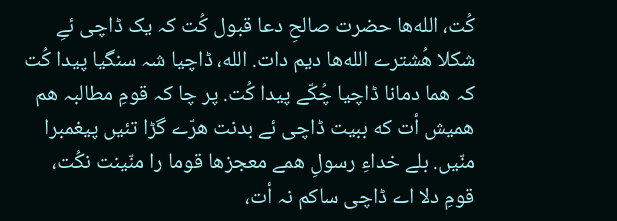کُت، الله‌ها حضرت صالحِ دعا قبول کُت کہ یک ڈاچی ئےِ شکلا هُشترے الله‌ها دیم دات. الله، ڈاچیا شہ سنگیا پیدا کُت کہ هما دمانا ڈاچیا چُکّے پیدا کُت. پر چا کہ قومِ مطالبہ هم همیش أت که ببیت ڈاچی ئے بدنت هرّے گڑا تئیں پیغمبرا منّیں. بلے خداءِ رسولِ همے معجزها قوما را منّینت نکُت، قومِ دلا اے ڈاچی ساکم نہ أت،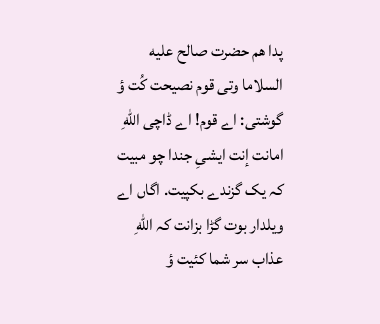پدا هم حضرت صالح علیه السلاما وتی قوم نصیحت کُت ؤ گوشتی: اے قوم! اے ڈاچی اللهِ امانت إنت ایشیِ جندا چو مبیت کہ یک گزندے بکپیت. اگاں اے ویلدار بوت گڑا بزانت کہ اللهِ عذاب سر شما کئیت ؤ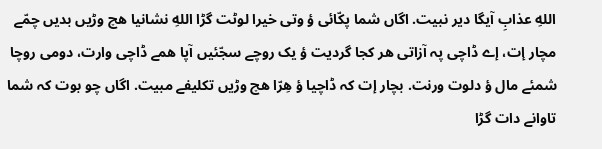اللهِ عذابِ آیگا دیر نبیت. اگاں شما پکّائی ؤ وتی خیرا لوٹت گڑا اللهِ نشانیا هچ وڑیں بدیں چمّے مچار إت، إے ڈاچی پہ آزاتی هر کجا گردیت ؤ یک روچے سجّئیں آپا همے ڈاچی وارت، دومی روچا شمئے مال ؤ دلوت ورنت. بچار إت کہ ڈاچیا ؤ هِرّا هچ وڑیں تکلیفے مبیت. اگاں چو بوت کہ شما تاوانے دات گڑا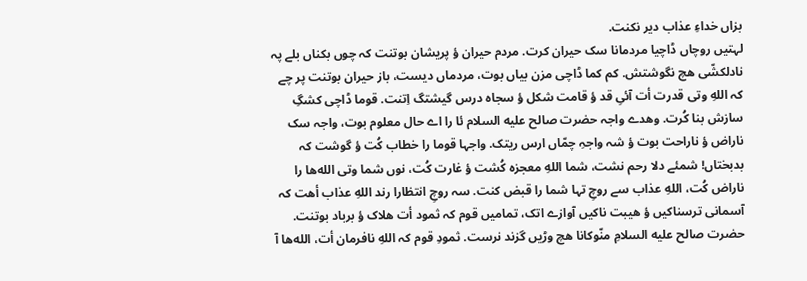بزاں خداءِ عذاب دیر نکنت.
لہتیں روچاں ڈاچیا مردمانا سک حیران کرت. مردم حیران ؤ پریشان بوتنت کہ چوں بکناں بلے پہ نادلکشّی هچ نگوشتش. کم کما ڈاچی مزن بیاں بوت، مردماں دیست، باز حیران بوتنت پر چے کہ اللهِ وتی قدرت أت آئیِ قد ؤ قامت شکل ؤ سجاه درس گیشتگ اِتنت. قوما ڈاچی کشگِ سازش بنا کُرت. وهدے واجہ حضرت صالح علیه السلام ئا را اے حال معلوم بوت، واجہ سک ناراض ؤ ناراحت بوت ؤ شہ واجہِ چمّاں ارس ریتک. واجہا قوما را خطاب کُت ؤ گوشت کہ بدبختاں! شمئے دلا رحم نشت، شما اللهِ معجزه کُشت ؤ غارت کُت، نوں شما وتی الله‌ها را ناراض کُت، اللهِ عذاب سے روچِ تہا شما را قبض کنت. سہ روچِ انتظارا رند اللهِ عذاب أهت کہ آسمانی ترسناکیں ؤ هیبت ناکیں آوازے اتک، تمامیں قوم کہ ثمود أت هلاک ؤ برباد بوتنت. حضرت صالح علیه السلامِ منّوکانا هچ وڑیں گزند نرست. ثمودِ قوم کہ اللهِ نافرمان أت، الله‌ها آ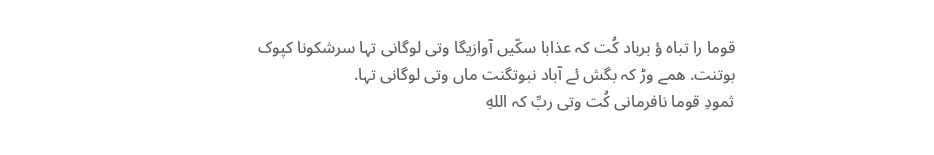قوما را تباه ؤ برباد کُت کہ عذابا سکّیں آوازیگا وتی لوگانی تہا سرشکونا کپوک بوتنت. همے وڑ کہ بگش ئے آباد نبوتگنت ماں وتی لوگانی تہا.
ثمودِ قوما نافرمانی کُت وتی ربِّ کہ اللهِ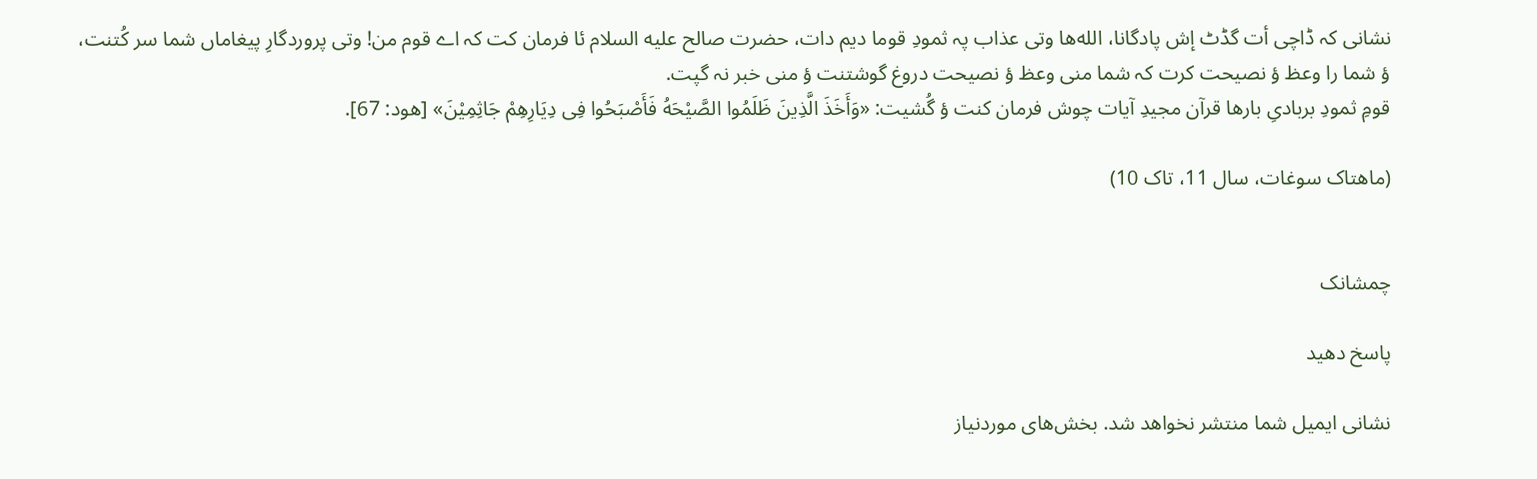نشانی کہ ڈاچی أت گڈٹ إش پادگانا، الله‌ها وتی عذاب پہ ثمودِ قوما دیم دات، حضرت صالح علیه السلام ئا فرمان کت کہ اے قوم من! وتی پروردگارِ پیغاماں شما سر کُتنت، ؤ شما را وعظ ؤ نصیحت کرت کہ شما منی وعظ ؤ نصیحت دروغ گوشتنت ؤ منی خبر نہ گپت.
قومِ ثمودِ بربادیِ بارها قرآن مجیدِ آیات چوش فرمان کنت ؤ گُشیت: «وَأَخَذَ الَّذِینَ ظَلَمُوا الصَّیْحَهُ فَأَصْبَحُوا فِی دِیَارِهِمْ جَاثِمِیْنَ» [هود: 67].

(ماهتاک سوغات، سال 11، تاک 10)


چمشانک

پاسخ دهید

نشانی ایمیل شما منتشر نخواهد شد. بخش‌های موردنیاز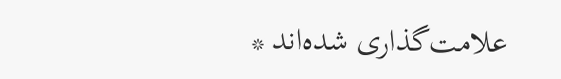علامت‌گذاری شده‌اند *